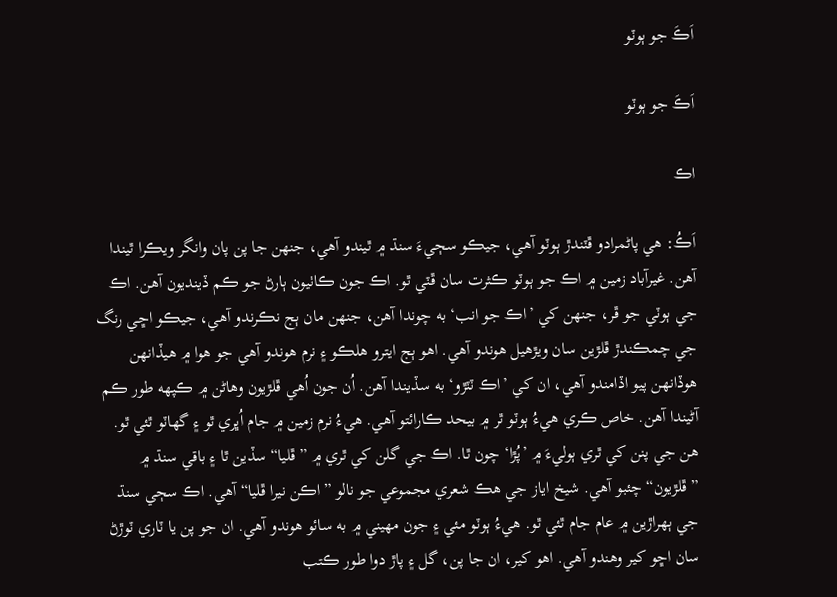اَڪَ جو ٻوٽو

اَڪَ جو ٻوٽو

اڪ

اَڪُ: هي پاڻمرادو ڦٽندڙ ٻوٽو آهي، جيڪو سڄيءَ سنڌ ۾ ٿيندو آهي، جنھن جا پن پان وانگر ويڪرا ٿيندا آهن. غيرآباد زمين ۾ اڪ جو ٻوٽو ڪثرت سان ڦٽي ٿو. اڪ جون ڪاٺيون ٻارڻ جو ڪم ڏينديون آهن. اڪ جي ٻوٽي جو ڦر، جنھن کي ’اڪ جو انب‘ به چوندا آهن، جنھن مان ٻج نڪرندو آهي، جيڪو اڇي رنگ جي چمڪندڙ ڦلڙين سان ويڙهيل هوندو آهي. اهو ٻج ايترو هلڪو ۽ نرم هوندو آهي جو هوا ۾ هيڏانھن هوڏانھن پيو اڏامندو آهي، ان کي ’اڪ ٽٽڙو‘ به سڏيندا آهن. اُن جون اُهي ڦلڙيون وهاڻن ۾ ڪپھه طور ڪم آڻيندا آهن. خاص ڪري هيءُ ٻوٽو ٿر ۾ بيحد ڪارائتو آهي. هيءُ نرم زمين ۾ جام اُڀري ٿو ۽ گهاٽو ٿئي ٿو. هن جي پنن کي ٿري ٻوليءَ ۾ ’پُڙا‘ چون ٿا. اڪ جي گلن کي ٿري ۾ ”ڦليا“ سڏين ٿا ۽ باقي سنڌ ۾ ”ڦلڙيون“ چئبو آهي. شيخ اياز جي هڪ شعري مجموعي جو نالو ”اڪن نيرا ڦليا“ آهي. اڪ سڄي سنڌ جي ٻھراڙين ۾ عام جام ٿئي ٿو. هيءُ ٻوٽو مئي ۽ جون مھيني ۾ به سائو هوندو آهي. ان جو پن يا ٽاري ٽوڙڻ سان اڇو کير وهندو آهي. اهو کير، ان جا پن، گل ۽ پاڙ دوا طور ڪتب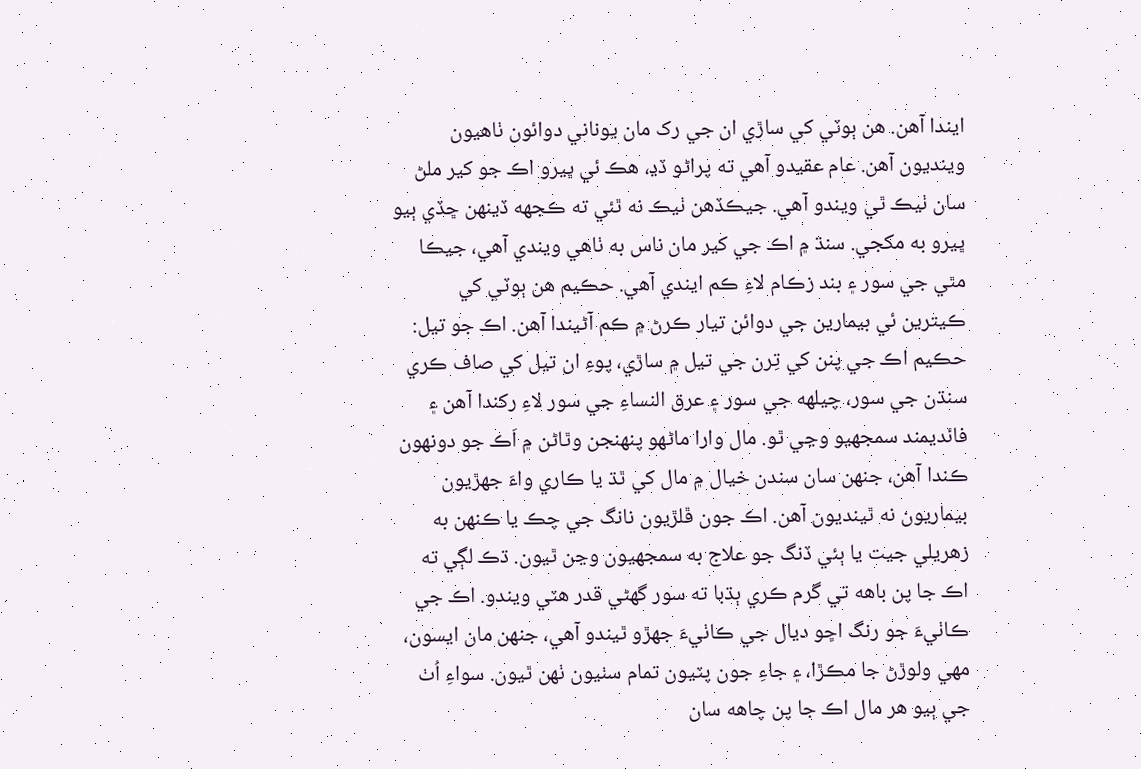ايندا آهن. هن ٻوٽي کي ساڙي ان جي رک مان يوناني دوائون ٺاهيون وينديون آهن. عام عقيدو آهي ته پراڻو ڏڍ، هڪ ئي ڀيرو اڪ جو کير ملڻ سان ٺيڪ ٿي ويندو آهي. جيڪڏهن ٺيڪ نه ٿئي ته ڪجهه ڏينھن ڇڏي ٻيو ڀيرو به مکجي. سنڌ ۾ اڪ جي کير مان ناس به ٺاهي ويندي آهي، جيڪا مٿي جي سور ۽ بند زڪام لاءِ ڪم ايندي آهي. حڪيم هن ٻوٽي کي ڪيترين ئي بيمارين جي دوائن تيار ڪرڻ ۾ ڪم آڻيندا آهن. اڪ جو تيل: حڪيم اڪ جي پنن کي تِرن جي تيل ۾ ساڙي، پوءِ ان تيل کي صاف ڪري سنڌن جي سور، چيلهه جي سور ۽ عرق النساءِ جي سور لاءِ رکندا آهن ۽ فائديمند سمجهيو وڃي ٿو. مال وارا ماڻهو پنھنجن وٿاڻن ۾ اَڪ جو دونھون ڪندا آهن، جنھن سان سندن خيال ۾ مال کي ٿڌ يا ڪاري واءَ جھڙيون بيماريون نه ٿينديون آهن. اڪ جون ڦلڙيون نانگ جي چڪ يا ڪنھن به زهريلي جيت يا ٻئي ڏنگ جو علاج به سمجهيون وڃن ٿيون. ڌڪ لڳي ته اڪ جا پن باهه تي گرم ڪري ٻڌبا ته سور گهڻي قدر هٽي ويندو. اڪ جي ڪاٺيءَ جو رنگ اڇو ديال جي ڪاٺيءَ جھڙو ٿيندو آهي، جنھن مان ايسون، مهي ولوڙڻ جا مڪڙا، ۽ جاءِ جون پٽيون تمام سٺيون ٺھن ٿيون. سواءِ اُٺ جي ٻيو هر مال اڪ جا پن چاهه سان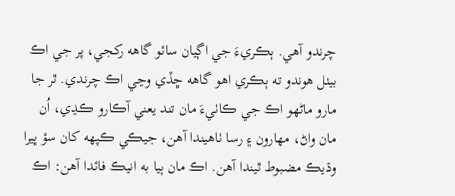چرندو آهي. ٻڪريءَ جي اڳيان سائو گاهه رکجي، پر جي اڪ بيٺل هوندو ته ٻڪري اهو گاهه ڇڏي وڃي اڪ چرندي. ٿر جا مارو ماڻهو اڪ جي ڪاٺيءَ مان تند يعني آڪارو ڪڍي، اُن مان واڻ، مھارون ۽ رسا ٺاهيندا آهن، جيڪي ڪپھه کان سؤ ڀيرا وڌيڪ مضبوط ٿيندا آهن. اڪ مان ٻيا به انيڪ فائدا آهن: اڪ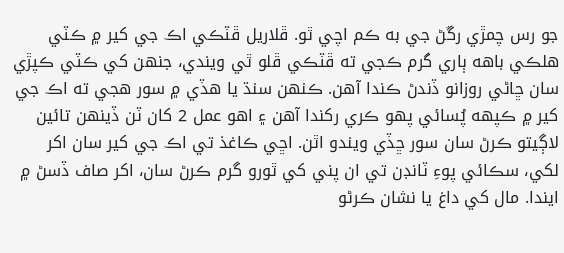جو رس چمڙي رڱڻ جي به ڪم اچي ٿو. ڦلاريل ڦٽڪي اڪ جي کير ۾ ڪٽي هلڪي باهه ٻاري گرم ڪجي ته ڦٽڪي ڦلو ٿي ويندي، جنھن کي ڪٽي ڪپڙي سان ڇاڻي روزانو ڏندڻ ڪندا آهن. ڪنھن سنڌ يا هڏي ۾ سور هجي ته اڪ جي کير ۾ ڪپھه پُسائي پھو ڪري رکندا آهن ۽ اهو عمل 2 کان ٽن ڏينھن تائين لاڳيتو ڪرڻ سان سور ڇڏي ويندو اٿن. اڇي ڪاغذ تي اڪ جي کير سان اکر لکي، سڪائي پوءِ ٽانڊن تي ان پني کي ٿورو گرم ڪرڻ سان، اکر صاف ڏسڻ ۾ ايندا. مال کي داغ يا نشان ڪرڻو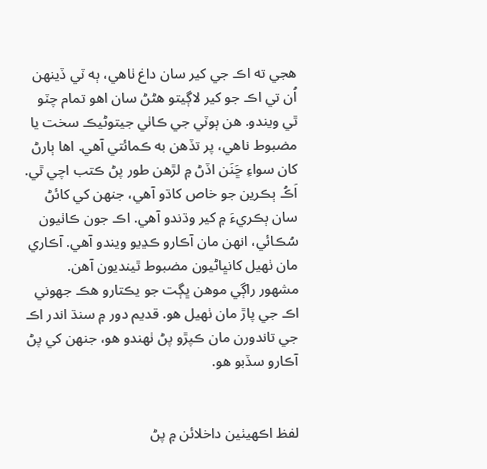هجي ته اڪ جي کير سان داغ ٺاهي، ٻه ٽي ڏينھن اُن تي اڪ جو کير لاڳيتو هڻڻ سان اهو تمام چٽو ٿي ويندو. هن ٻوٽي جي ڪاٺي جيتوڻيڪ سخت يا مضبوط ناهي، پر تڏهن به ڪمائتي آهي. اها ٻارڻ کان سواءِ ڇَنَن اڏڻ ۾ لڙهن طور پڻ ڪتب اچي ٿي. اَڪُ ٻڪرين جو خاص کاڌو آهي، جنھن کي کائڻ سان ٻڪريءَ ۾ کير وڌندو آهي. اڪ جون ڪاٺيون سُڪائي، انهن مان آڪارو ڪڍيو ويندو آهي. آڪاري مان ٺھيل کانڀاڻيون مضبوط ٿينديون آهن. مشھور راڳي موهن ڀڳت جو يڪتارو هڪ جهوني اڪ جي پاڙ مان ٺھيل هو. قديم دور ۾ سنڌ اندر اڪ جي تاندورن مان ڪپڙو پڻ ٺھندو هو، جنھن کي پڻ آڪارو سڏبو هو.


لفظ اڪھيٺين داخلائن ۾ پڻ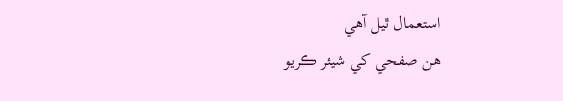استعمال ٿيل آھي
هن صفحي کي شيئر ڪريو